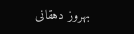بهروز دهقانی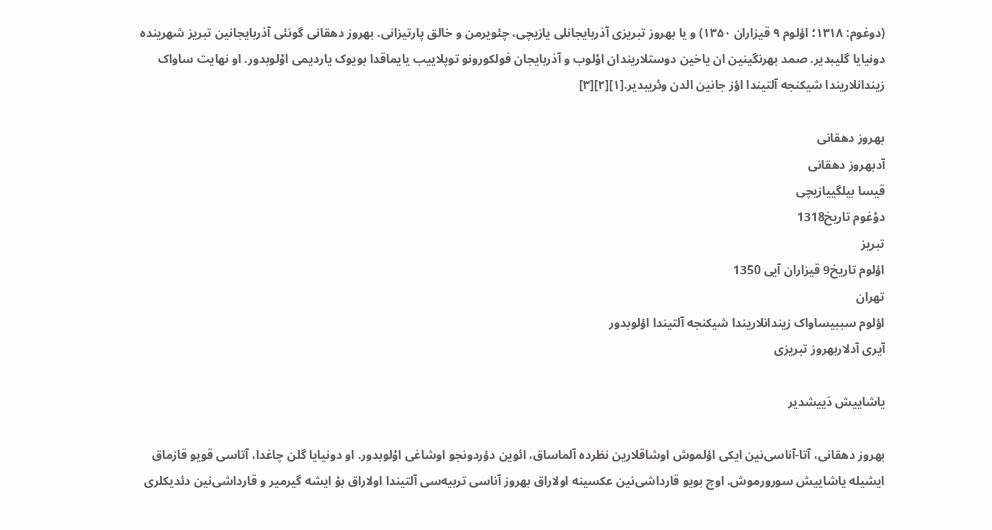(دوغوم: ۱۳۱۸؛ اؤلوم ۹ قیزاران ۱۳۵۰) و یا بهروز تبریزی آذربایجانلی یازیچی، چئویرمن و خالق پارتیزانی. بهروز دهقانی گونئی آذربایجانین تبریز شهرینده دونیایا گلیبدیر. صمد بهرنگینین ان یاخین دوستلاریندان اوْلوب و آذربایجان فولکورونو توپلاییب یایماقدا بویوک یاردیمی اوْلوبدور. او نهایت ساواک زیندانلاریندا شیکنجه آلتیندا اؤز جانین الدن وئریبدیر.[۱][۲][۳]

بهروز دهقانی
آدبهروز دهقانی
قیسا بیلگییازیچی
دوْغوم تاریخ1318
تبریز
اؤلوم تاریخ9 قیزاران آیی 1350
تهران
اؤلوم سببیساواک زیندانلاریندا شیکنجه آلتیندا اؤلوبدور
آیری آدلاربهروز تبریزی

یاشاییش دَییشدیر

بهروز دهقانی، آتا-آناسی‌نین ایکی اؤلموش اوشاقلارین نظرده آلماساق، ائوین دؤردونجو اوشاغی اوْلوبدور. او دونیایا گلن چاغدا، آتاسی قویو قازماق ایشیله یاشاییش سورورموش. اوچ بویو قارداشی‌نین عکسینه اولاراق بهروز آناسی تربیه‌سی آلتیندا اولاراق بۇ ایشه گیرمیر و قارداشی‌نین دئدیکلری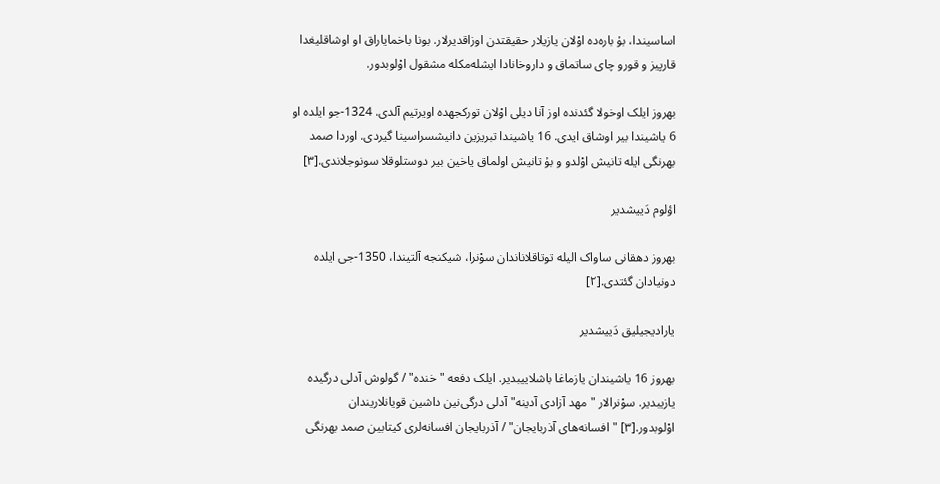اساسیندا، بۇ باره‌ده اوْلان یازیلار حقیقتدن اوزاقدیرلار. بونا باخمایاراق او اوشاقلیغدا قارپیز و قورو چای ساتماق و داروخانادا ایشله‌مکله مشقول اوْلوبدور.

بهروز ایلک اوخولا گئدنده اوز آنا دیلی اوْلان تورکجهده اویرتیم آلدی. 1324-جو ایلده او 6 یاشیندا بیر اوشاق ایدی. 16 یاشیندا تبریزین دانیشسراسینا گیردی. اوردا صمد بهرنگی ایله تانیش اوْلدو و بۇ تانیش اولماق یاخین بیر دوستلوقلا سونوجلاندی.[۳]

اؤلوم دَییشدیر

بهروز دهقانی ساواک الیله توتاقلاناندان سوْنرا، شیکنجه آلتیندا، 1350-جی ایلده دونیادان گئتدی.[۲]

یارادیجیلیق دَییشدیر

بهروز 16 یاشیندان یازماغا باشلاییبدیر. ایلک دفعه "خنده" / گولوش آدلی درگیده یازیبدیر. سوْنرالار "مهد آزادی آدینه" آدلی درگی‌نین داشین قویانلاریندان اوْلوبدور.[۳] "افسانه‌های آذربایجان" / آذربایجان افسانه‌لری کیتابین صمد بهرنگی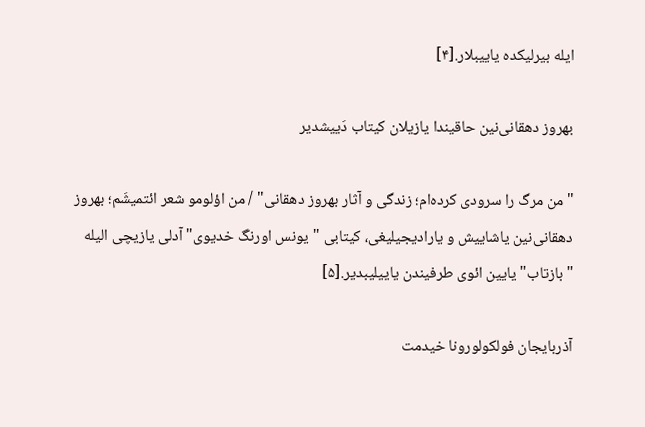ایله بیرلیکده یاییبلار.[۴]

بهروز دهقانی‌نین حاقیندا یازیلان کیتاب دَییشدیر

"من مرگ را سرودی کرده‌ام؛ زندگی و آثار بهروز دهقانی" / من اؤلومو شعر ائتمیشَم؛ بهروز دهقانی‌نین یاشاییش و یارادیجیلیغی، کیتابی "یونس اورنگ خدیوی" آدلی یازیچی الیله "بازتاب" یایین ائوی طرفیندن یاییلیبدیر.[۵]

آذربایجان فولکولورونا خیدمت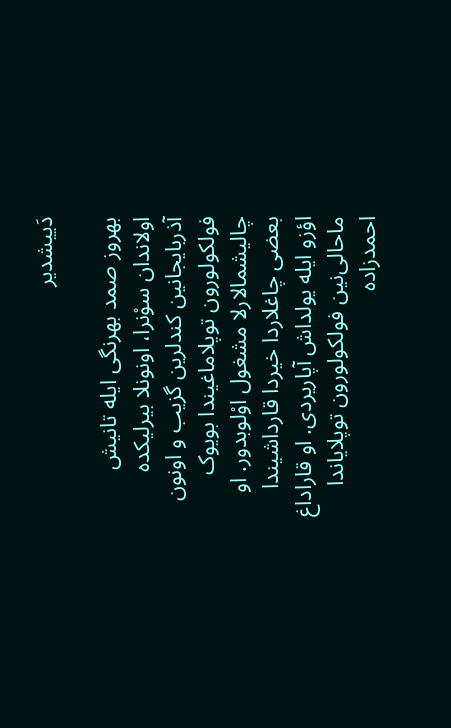دَییشدیر

بهروز صمد بهرنگی ایله تانیش اولاندان سوْنرا، اونونلا بیرلیکده آذربایجانین کندلرین گزیب و اونون فولکولورون توپلاماغیندا بویوک چالیشمالارلا مشغول اوْلوبدور. او بعضی چاغلاردا خیردا قارداشیندا اؤزو ایله یولداش آپاریردی. او قاراداغ ماحالی‌نین فولکولورون توپلایاندا احمدزاده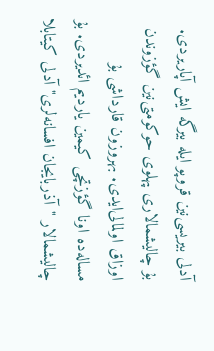آدلی بیریسی‌نین قروپو ایله بیرگه ایش آپاریردی. بۇ چالیشمالاری پهلوی حوکومتی‌نین گؤزوندن اوزاق اولمالی‌ایدی. بهروزون قارداشی بۇ مساله‌ده اونا گؤزتچی کیمین یاردیم ائدیردی. بۇ چالیشمالار "آذربایجان افسانه‌لری" آدلی کیتابلا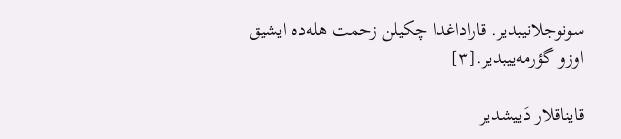سونوجلانیبدیر. قاراداغدا چکیلن زحمت هله‌ده ایشیق اوزو گؤرمه‌ییبدیر.[۳]

قایناقلار دَییشدیر